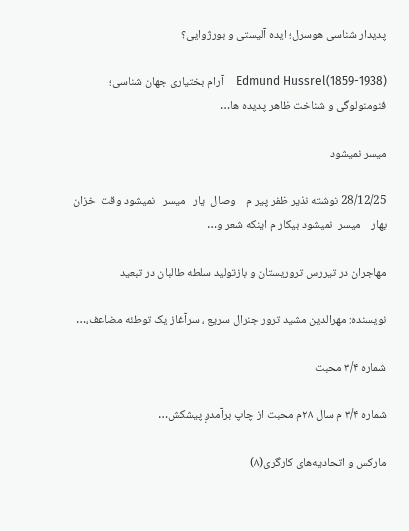پدیدار شناسی هوسرل؛ ایده آلیستی و بورژوایی؟

Edmund Hussrel(1859-1938)    آرام بختیاری جهان شناسی؛ فنومنولوگی و شناخت ظاهر پدیده ها…

ميسر نميشود

28/12/25 نوشته نذير ظفر پير م    وصال  يار   ميسر   نميشود وقت  خزان   بهار    ميسر  نميشود بيكار م اينكه شعر و…

مهاجران در تیررس تروریستان و بازتولید سلطه طالبان در تبعید

نویسنده: مهرالدین مشید ترور جنرال سریع ، سرآغاز یک توطئه مضاعف،…

شماره ۳/۴ محبت

شماره ۳/۴ م سال ۲۸م محبت از چاپ برآمدږ پیشکش…

مارکس و اتحادیه‌های کارگری(۸)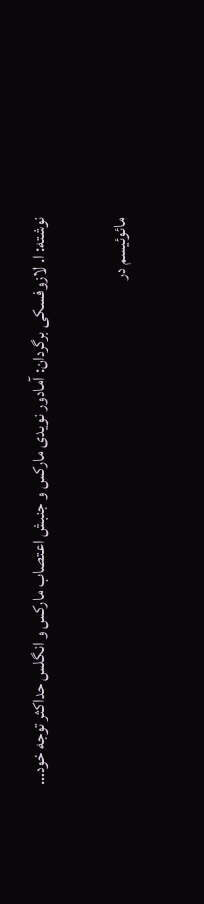نوشته: ا. لازوفسکی برگردان: آمادور نویدی مارکس و جنبش اعتصاب مارکس و انگلس حداکثر توجه خود…

مائوئیسم در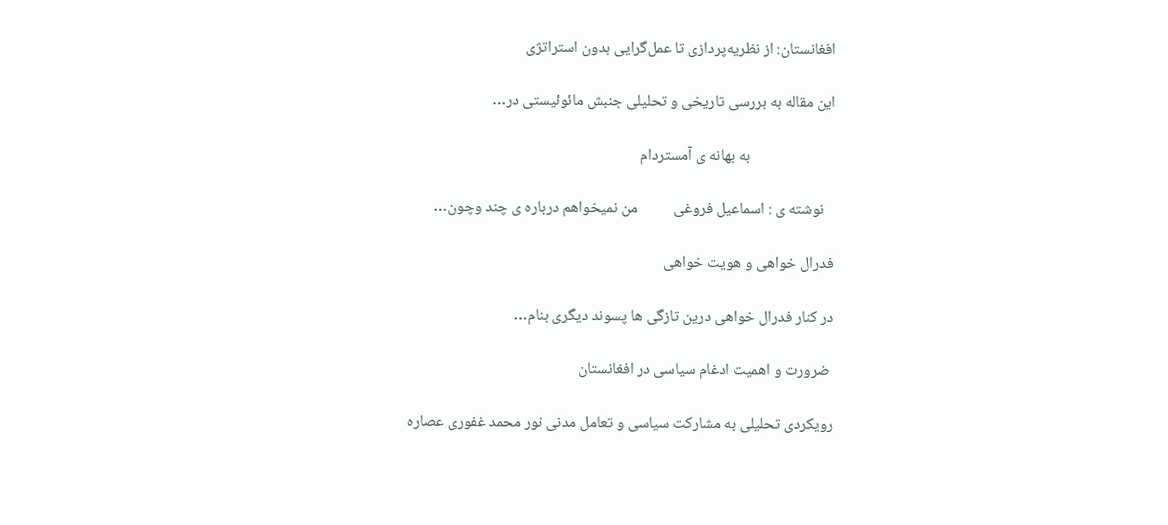افغانستان: از نظریه‌پردازی تا عمل‌گرایی بدون استراتژی

این مقاله به بررسی تاریخی و تحلیلی جنبش مائوئیستی در…

                        به بهانه ی آمستردام

   نوشته ی : اسماعیل فروغی          من نمیخواهم درباره ی چند وچون…

فدرال خواهی و هویت خواهی

در کنار فدرال خواهی درین تازگی ها پسوند دیگری بنام…

 ضرورت و اهمیت ادغام سیاسی در افغانستان

رویکردی تحلیلی به مشارکت سیاسی و تعامل مدنی نور محمد غفوری عصاره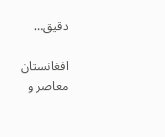دقیق…

افغانستان معاصر و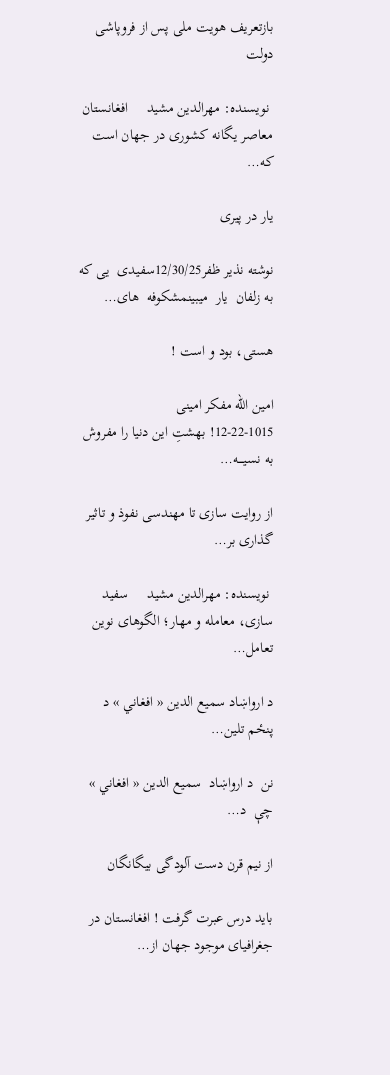بازتعریف هویت ملی پس از فروپاشی دولت

 نویسنده: مهرالدین مشید     افغانستان معاصر یگانه کشوری در جهان است که…

یار در پیری

نوشته نذیر ظفر12/30/25سفیدی  يى که  به زلفان  یار  میبینمشکوفه  هاى…

هستی، بود و است !

امین الله مفکر امینی                        1015-22-12! بهشتِ این دنیا را مفروش به نسیــــه…

از روایت سازی تا مهندسی نفوذ و تاثیر گذاری بر…

 نویسنده: مهرالدین مشید     سفید سازی، معامله و مهار؛ الگوهای نوین تعامل…

د ارواښاد سمیع الدین « افغاني » د پنځم تلین…

نن  د ارواښاد  سمیع الدین « افغاني »  چې  د…

از نیم قرن دست آلودگی بیگانگان

باید درس عبرت گرفت ! افغانستان در جغرافیای موجود جهان از…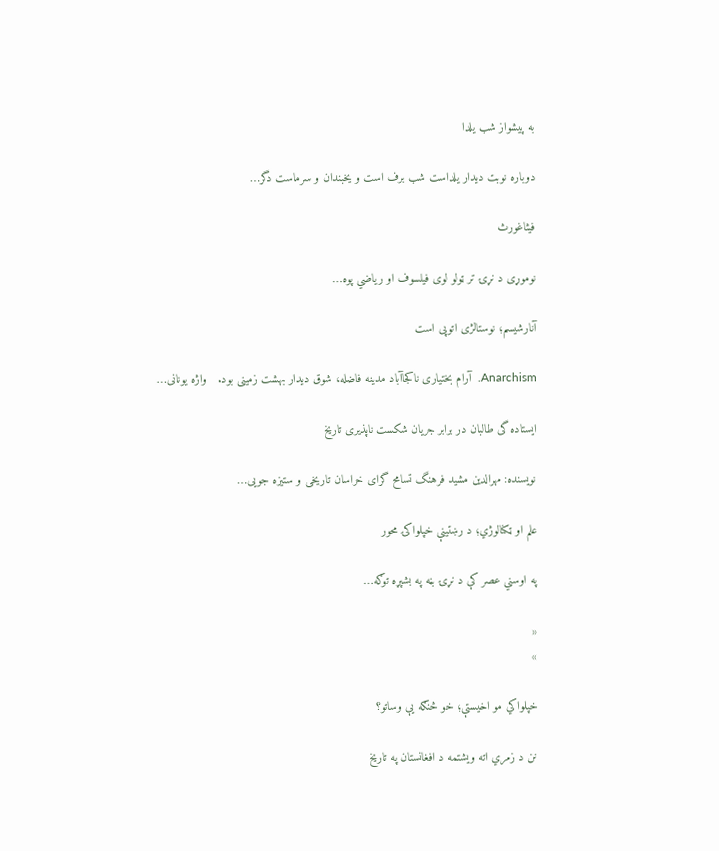به پیشواز شب یلدا

دوباره نوبت دیدار یلداست شب برف است و یخبندان و سرماست دگر…

فیثاغورث

نوموړی د نړۍ تر ټولو لوی فیلسوف او ریاضي پوه…

آنارشیسم؛ نوستالژی اتوپی است

Anarchism.  آرام بختیاری ناکجاآباد مدینه فاضله، شوق دیدار بهشت زمینی بود.   واژه یونانی…

ایستاده گی طالبان در برابر جریان شکست ناپذیری تاریخ

نویسنده: مهرالدین مشید فرهنگ تسامح گرای خراسان تاریخی و ستیزه جویی…

علم او ټکنالوژي؛ د رښتینې خپلواکۍ محور

په اوسني عصر کې د نړۍ بڼه په بشپړه توګه…

«
»

خپلواکي مو اخيستې؛ خو څنګه يې وساتو؟

نن د زمري اته ويشتمه د افغانستان په تاريخ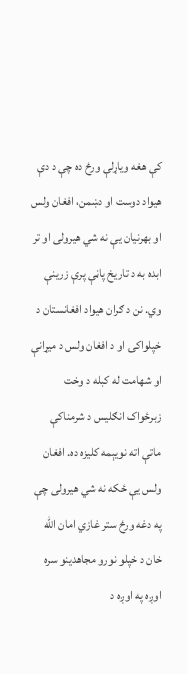کې هغه وياړلې ورځ ده چې د دې هيواد دوست او دښمن، افغان ولس او بهرنيان يې نه شي هیرولی او تر ابده به د تاريخ پاڼې پرې زرينې وي. نن د ګران هيواد افغانستان د خپلواکۍ او د افغان ولس د ميړانې او شهامت له کبله د وخت زبرځواک انګليس د شرمناکې ماتې اته نويېمه کليزه ده. افغان ولس يې ځکه نه شي هيرولی چې په دغه ورځ ستر غازي امان الله خان د خپلو نورو مجاهدينو سره اوږه په اوږه د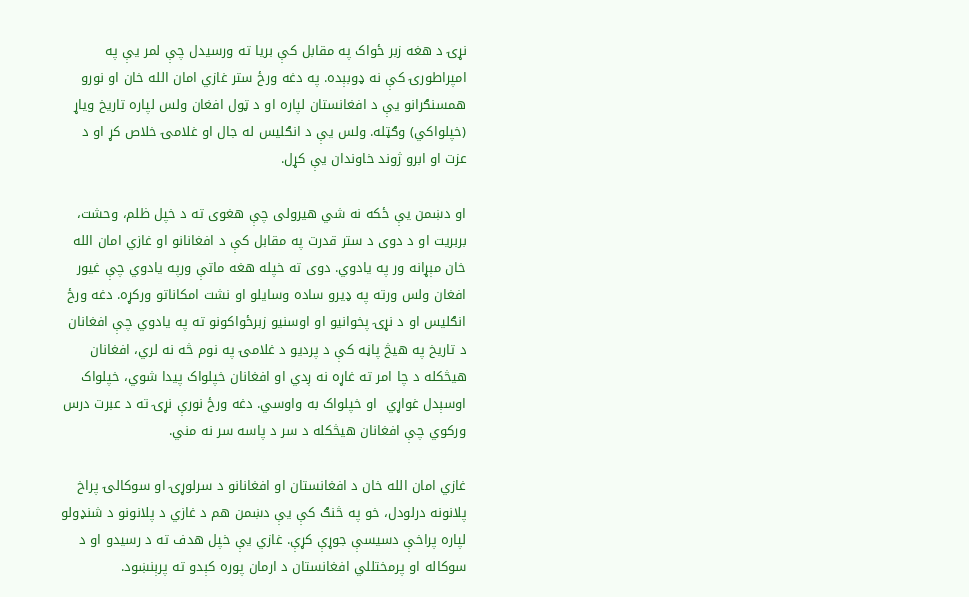نړۍ د هغه زبر ځواک په مقابل کې بريا ته ورسيدل چې لمر يې په امپراطورۍ کې نه ډوبېده. په دغه ورځ ستر غازي امان الله خان او نورو همسنګرانو يې د افغانستان لپاره او د ټول افغان ولس لپاره تاريخ وياړ (خپلواکي) وګټله. ولس يې د انګليس له جال او غلامۍ خلاص کړ او د عزت او ابرو ژوند خاوندان يې کړل.

او دښمن يې ځکه نه شي هيرولی چې هغوی ته د خپل ظلم، وحشت، بربريت او د دوی د ستر قدرت په مقابل کې د افغانانو او غازي امان الله خان مېړانه ور په يادوي. دوی ته خپله هغه ماتې ورپه يادوي چې غيور افغان ولس ورته په ډيرو ساده وسايلو او نشت امکاناتو ورکړه. دغه ورځ انګليس او د نړۍ پخوانيو او اوسنيو زبرځواکونو ته په يادوي چې افغانان د تاريخ په هيڅ پاڼه کې د پرديو د غلامۍ په نوم څه نه لري، افغانان هيڅکله د چا امر ته غاړه نه ږدي او افغانان خپلواک پيدا شوي، خپلواک اوسېدل غواړي  او خپلواک به واوسي. دغه ورځ نورې نړۍ ته د عبرت درس ورکوي چې افغانان هيڅکله د سر د پاسه سر نه مني.

غازي امان الله خان د افغانستان او افغانانو د سرلوړۍ او سوکالۍ پراخ پلانونه درلودل، خو په څنګ کې يې دښمن هم د غازي د پلانونو د شنډولو لپاره پراخې دسيسې جوړې کړې. غازي يې خپل هدف ته د رسيدو او د سوکاله او پرمختللي افغانستان د ارمان پوره کېدو ته پرېنښود.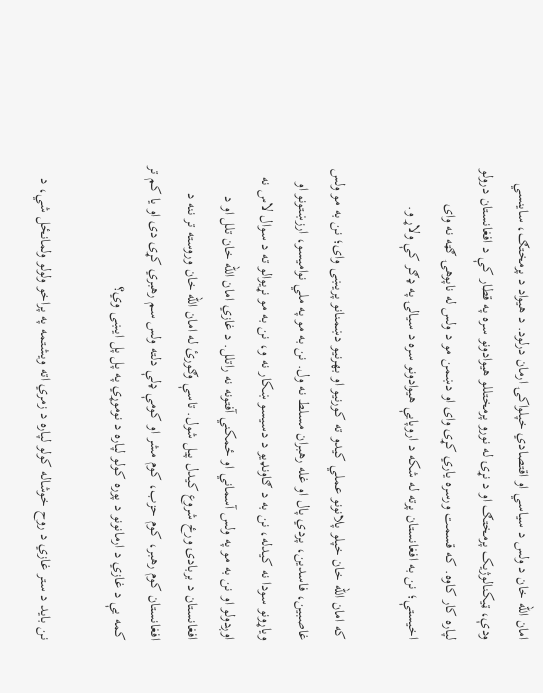امان الله خان د ولس د سياسي او اقتصادي خپلواکۍ ارمان درلود. د هيواد د پرمختګ، ساينسي ودې، ټيکنالوژيک پرمختګ او د نړۍ له نورو پرمختللو هيوادونو سره په قطار کې د افغانستان درولو لپاره کار کاوه. که قسمت ورسره ياري کړی وای او دښمن مو د ولس له ناپوهۍ ګټه نه وای اخيستې؛ نن به افغانستان پرته له شکه د اروپايې هيوادونو سره د سيالۍ په ډګر کې ولاړ و.

که امان الله خان خپلو پلانونو عملي کيدو ته کورنيو او بهرنيو دښمنانو پريښی وای؛ نن به مو ولس غاصبين، فاسدين، پردي پال او غله رهبران مسلط نه ول. نن به مو په ملي نواميسو، ارزښتونو او وياړونو سودا نه کيدله، نن به د ګاونډيو د دسيسو ښکار نه و، نن به مو نړيوالو ته د سوال لاس نه اوږدولو او نن به مو په ولس آسماني او ځمکني آفتونه نه راتلل. د غازي امان الله خان تلل او د افغانستان د بربادۍ ورځ شروع کيدل پيل شول. تاسې وګورئ له امان الله خان وروسته تر ننه د افغانستان کوم رهبر، کوم حزب، کوم مشر او کومې ډلې دلته ولس سم رهبري کړی دی او يا کم تر کمه يې د غازي د ارمانونو د پوره کولو لپاره د نوموړي په پل پل ايښی وي؟

نن بايد د ستر غازي د روح خوشاله کولو لپاره د زمري اته ويشتمه په پراخو ولولو ولمانځل شي، د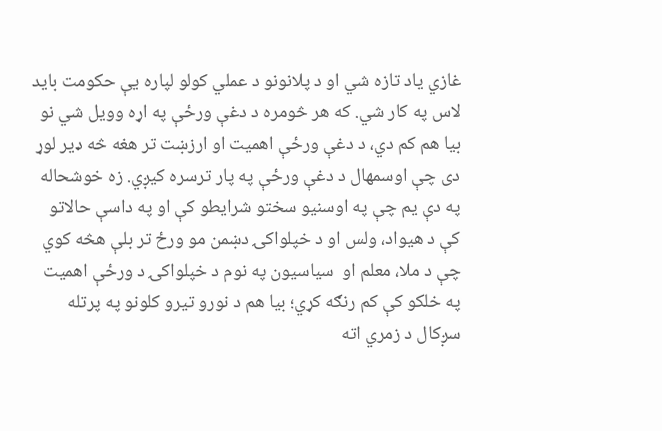غازي ياد تازه شي او د پلانونو د عملي کولو لپاره يې حکومت بايد لاس په کار شي. که هر څومره د دغې ورځې په اړه وويل شي نو بيا هم کم دي، د دغې ورځې اهميت او ارزښت تر هغه څه ډير لوړ دی چې اوسمهال د دغې ورځې په پار ترسره کيږي. زه خوشحاله په دې يم چې په اوسنيو سختو شرايطو کې او په داسې حالاتو کې د هيواد، ولس او د خپلواکۍ دښمن مو ورځ تر بلې هڅه کوي چې د ملا، معلم او  سياسيون په نوم د خپلواکۍ د ورځې اهميت په خلکو کې کم رنګه کړي؛ بيا هم د نورو تيرو کلونو په پرتله سږکال د زمري اته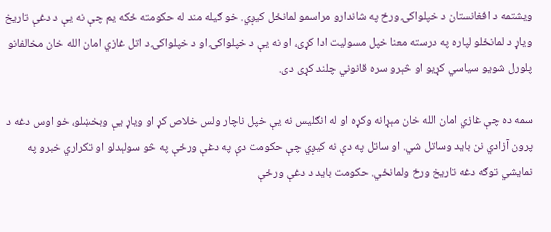ويشتمه د افغانستان د خپلواکۍ ورځ په شاندارو مراسمو لمانځل کيږي. خو ګيله مند له حکومته ځکه يم چې نه يې د دغې تاريخ وياړ د لمانځلو لپاره په درسته معنا خپل مسوليت ادا کړی، او نه يې د خپلواکۍ او د خپلواکۍ د اتل غازي امان الله خان مخالفانو پلورل شويو سياسي کړيو او څېرو سره قانوني چلند کړی دی.

سمه ده چې غازي امان الله خان مېړانه وکړه او له انګليس نه يې خپل ناچار ولس خلاص کړ او وياړ يې وبخښلو، خو اوس دغه د پرون آزادي نن بايد وساتل شي. او ساتل په دې نه کيږي چې حکومت دې په دغې ورځې په څو سولېدلو او تکراري خبرو په نمايشي توګه دغه تاريخ ورځ ولمانځي. حکومت بايد د دغې ورځې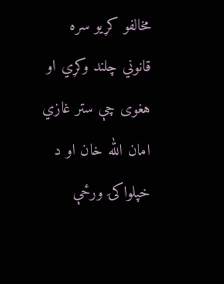مخالفو کړيو سره قانوني چلند وکړي او هغوی چې ستر غازي امان الله خان او د خپلواکۍ ورځې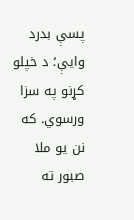پسې بدرد وايې؛ د خپلو کړنو په سزا ورسوي. که نن يو ملا صبور ته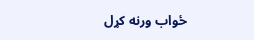ځواب ورنه کړل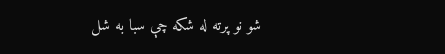شو نو پرته له شکه چې سبا به شل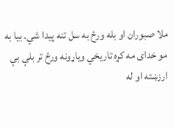ملا صبوران او بله ورځ به سل تنه پيدا شي. بيا به مو خدای مه کړه تاريخي وياړونه ورځ تر بلې بې ارزښته او له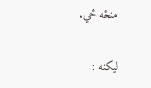منځه ځي.

لیکنه :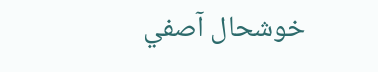خوشحال آصفي